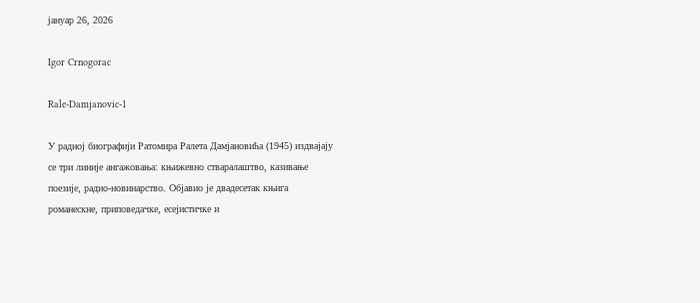јануар 26, 2026

Igor Crnogorac

Rale-Damjanovic-1

У радној биографији Ратомира Ралета Дамјановића (1945) издвајају се три линије ангажовања: књижевно стваралаштво, казивање поезије, радио-новинарство. Објавио је двадесетак књига романескне, приповедачке, есејистичке и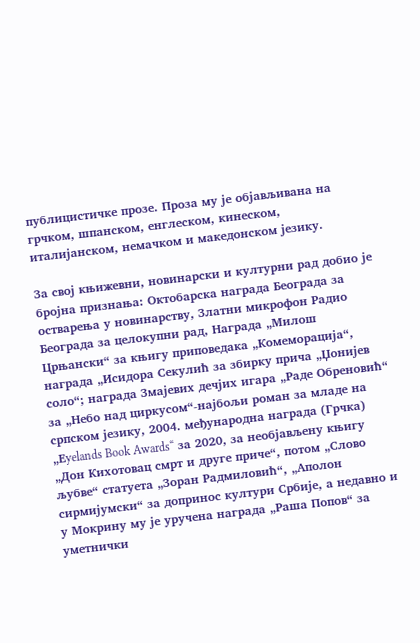публицистичке прозе. Проза му је објављивана на грчком, шпанском, енглеском, кинеском, италијанском, немачком и македонском језику.

За свој књижевни, новинарски и културни рад добио је бројна признања: Октобарска награда Београда за остварења у новинарству, Златни микрофон Радио Београда за целокупни рад, Награда „Милош Црњански“ за књигу приповедака „Комеморација“, награда „Исидора Секулић за збирку прича „Џонијев соло“; награда Змајевих дечјих игара „Раде Обреновић“ за „Небо над циркусом“-најбољи роман за младе на српском језику, 2004. међународна награда (Грчка) „Еyelands Book Awards“ за 2020, за необјављену књигу „Дон Кихотовац смрт и друге приче“, потом „Слово љубве“ статуета „Зоран Радмиловић“, „Аполон сирмијумски“ за допринос култури Србије, а недавно и у Мокрину му је уручена награда „Раша Попов“ за уметнички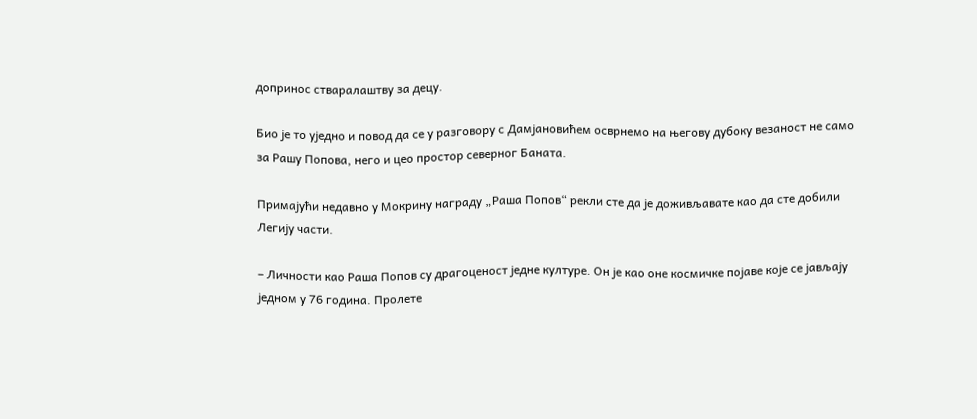допринос стваралаштву за децу.

Био је то уједно и повод да се у разговору с Дамјановићем осврнемо на његову дубоку везаност не само за Рашу Попова, него и цео простор северног Баната.

Примајући недавно у Мокрину награду „Раша Попов“ рекли сте да је доживљавате као да сте добили Легију части.

– Личности као Раша Попов су драгоценост једне културе. Он је као оне космичке појаве које се јављају једном у 76 година. Пролете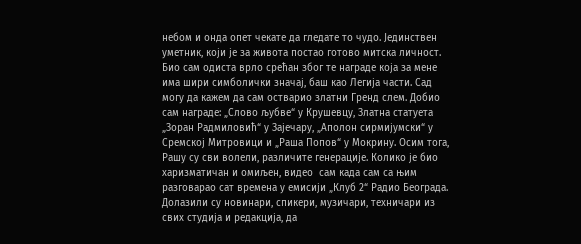небом и онда опет чекате да гледате то чудо. Јединствен уметник, који је за живота постао готово митска личност. Био сам одиста врло срећан због те награде која за мене има шири симболички значај, баш као Легија части. Сад могу да кажем да сам остварио златни Гренд слем. Добио сам награде: „Слово љубве“ у Крушевцу, Златна статуета „Зоран Радмиловић“ у Зајечару, „Аполон сирмијумски“ у Сремској Митровици и „Раша Попов“ у Мокрину. Осим тога, Рашу су сви волели, различите генерације. Колико је био харизматичан и омиљен, видео  сам када сам са њим разговарао сат времена у емисији „Клуб 2“ Радио Београда. Долазили су новинари, спикери, музичари, техничари из свих студија и редакција, да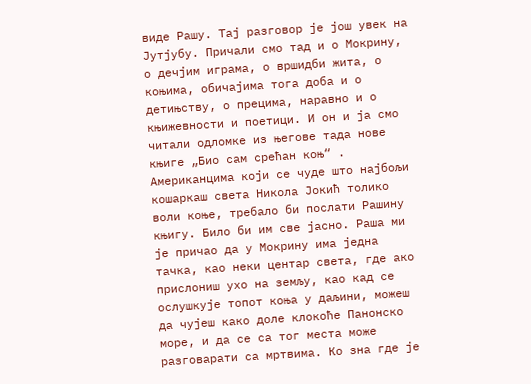виде Рашу. Тај разговор је још увек на Јутјубу. Причали смо тад и о Мокрину, о дечјим играма, о вршидби жита, о коњима, обичајима тога доба и о детињству, о прецима, наравно и о књижевности и поетици. И он и ја смо читали одломке из његове тада нове књиге „Био сам срећан коњ“ . Американцима који се чуде што најбољи кошаркаш света Никола Јокић толико воли коње, требало би послати Рашину књигу. Било би им све јасно. Раша ми је причао да у Мокрину има једна тачка, као неки центар света, где ако прислониш ухо на земљу, као кад се ослушкује топот коња у даљини, можеш да чујеш како доле клокоће Панонско море, и да се са тог места може разговарати са мртвима. Ко зна где је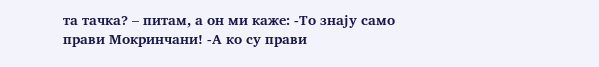та тачка? – питам, а он ми каже: -То знају само прави Мокринчани! -А ко су прави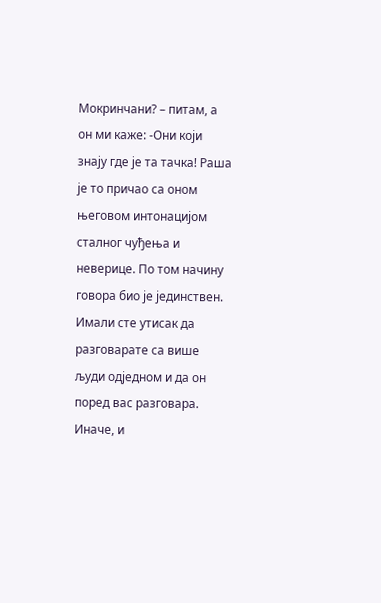Мокринчани? – питам, а он ми каже: -Они који знају где је та тачка! Раша је то причао са оном његовом интонацијом сталног чуђења и неверице. По том начину говора био је јединствен. Имали сте утисак да разговарате са више људи одједном и да он поред вас разговара. Иначе, и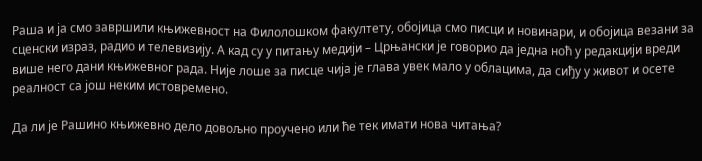Раша и ја смо завршили књижевност на Филолошком факултету, обојица смо писци и новинари, и обојица везани за сценски израз, радио и телевизију. А кад су у питању медији – Црњански је говорио да једна ноћ у редакцији вреди више него дани књижевног рада. Није лоше за писце чија је глава увек мало у облацима, да сиђу у живот и осете реалност са још неким истовремено.

Да ли је Рашино књижевно дело довољно проучено или ће тек имати нова читања?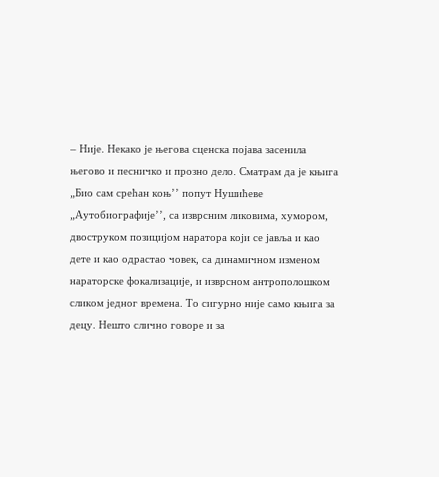– Није. Некако је његова сценска појава засенила његово и песничко и прозно дело. Сматрам да је књига „Био сам срећан коњ’’ попут Нушићеве „Аутобиографије’’, са изврсним ликовима, хумором, двоструком позицијом наратора који се јавља и као дете и као одрастао човек, са динамичном изменом нараторске фокализације, и изврсном антрополошком сликом једног времена. То сигурно није само књига за децу. Нешто слично говоре и за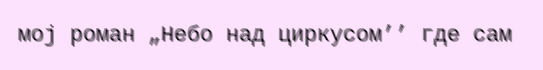мој роман „Небо над циркусом’’ где сам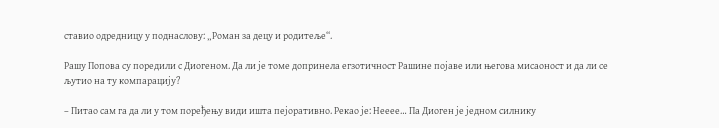ставио одредницу у поднаслову: „Роман за децу и родитеље“.

Рашу Попова су поредили с Диогеном. Да ли је томе допринела егзотичност Рашине појаве или његова мисаоност и да ли се љутио на ту компарацију?

– Питао сам га да ли у том поређењу види ишта пејоративно. Рекао је: Нееее… Па Диоген је једном силнику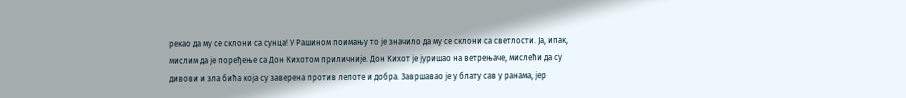рекао да му се склони са сунца! У Рашином поимању то је значило да му се склони са светлости. Ја, ипак, мислим да је поређење са Дон Кихотом приличније. Дон Кихот је јуришао на ветрењаче, мислећи да су дивови и зла бића која су заверена против лепоте и добра. Завршавао је у блату сав у ранама, јер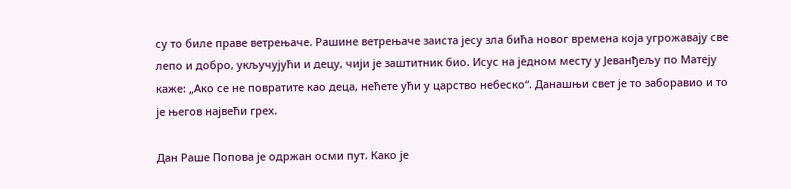су то биле праве ветрењаче. Рашине ветрењаче заиста јесу зла бића новог времена која угрожавају све лепо и добро, укључујући и децу, чији је заштитник био. Исус на једном месту у Јеванђељу по Матеју каже: „Ако се не повратите као деца, нећете ући у царство небеско“. Данашњи свет је то заборавио и то је његов највећи грех.

Дан Раше Попова је одржан осми пут. Како је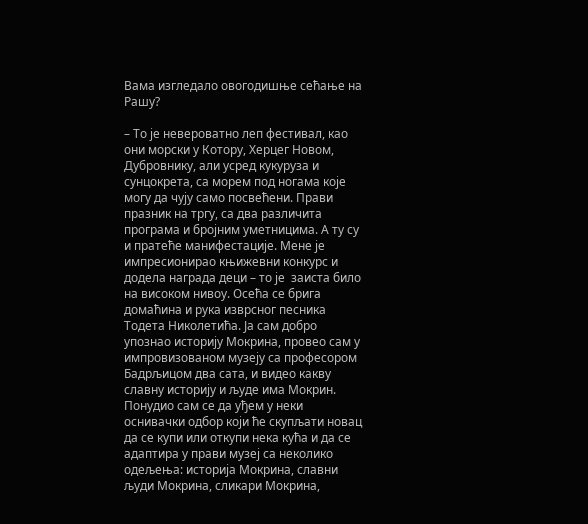Вама изгледало овогодишње сећање на Рашу?

– То је невероватно леп фестивал, као они морски у Котору, Херцег Новом, Дубровнику, али усред кукуруза и сунцокрета, са морем под ногама које могу да чују само посвећени. Прави празник на тргу, са два различита програма и бројним уметницима. А ту су и пратеће манифестације. Мене је импресионирао књижевни конкурс и додела награда деци – то је  заиста било на високом нивоу. Осећа се брига домаћина и рука изврсног песника Тодета Николетића. Ја сам добро упознао историју Мокрина, провео сам у импровизованом музеју са професором Бадрљицом два сата, и видео какву славну историју и људе има Мокрин. Понудио сам се да уђем у неки оснивачки одбор који ће скупљати новац да се купи или откупи нека кућа и да се адаптира у прави музеј са неколико одељења: историја Мокрина, славни људи Мокрина, сликари Мокрина,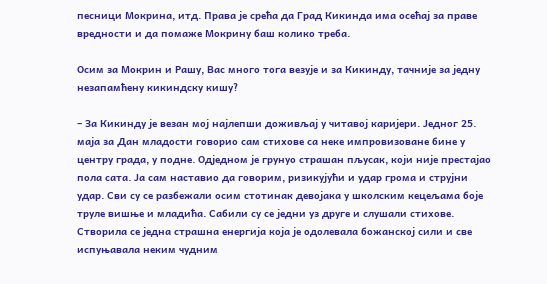песници Мокрина, итд. Права је срећа да Град Кикинда има осећај за праве вредности и да помаже Мокрину баш колико треба.

Осим за Мокрин и Рашу, Вас много тога везује и за Кикинду, тачније за једну незапамћену кикиндску кишу?

– За Кикинду је везан мој најлепши доживљај у читавој каријери. Једног 25. маја за Дан младости говорио сам стихове са неке импровизоване бине у центру града, у подне. Одједном је грунуо страшан пљусак, који није престајао пола сата. Ја сам наставио да говорим, ризикујући и удар грома и струјни удар. Сви су се разбежали осим стотинак девојака у школским кецељама боје труле вишње и младића. Сабили су се једни уз друге и слушали стихове. Створила се једна страшна енергија која је одолевала божанској сили и све испуњавала неким чудним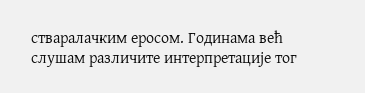стваралачким еросом. Годинама већ слушам различите интерпретације тог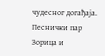чудесног догађаја. Песнички пар Зорица и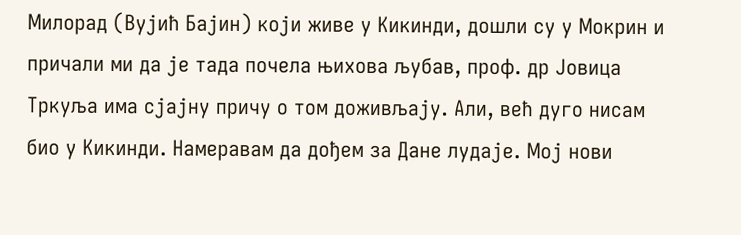Милорад (Вујић Бајин) који живе у Кикинди, дошли су у Мокрин и причали ми да је тада почела њихова љубав, проф. др Јовица Тркуља има сјајну причу о том доживљају. Али, већ дуго нисам био у Кикинди. Намеравам да дођем за Дане лудаје. Мој нови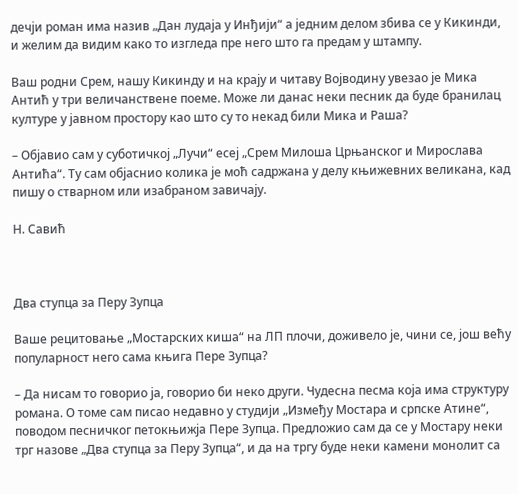дечји роман има назив „Дан лудаја у Инђији“ а једним делом збива се у Кикинди, и желим да видим како то изгледа пре него што га предам у штампу.

Ваш родни Срем, нашу Кикинду и на крају и читаву Војводину увезао је Мика Антић у три величанствене поеме. Може ли данас неки песник да буде бранилац културе у јавном простору као што су то некад били Мика и Раша?

– Објавио сам у суботичкој „Лучи“ есеј „Срем Милоша Црњанског и Мирослава Антића“. Ту сам објаснио колика је моћ садржана у делу књижевних великана, кад пишу о стварном или изабраном завичају.

Н. Савић



Два ступца за Перу Зупца

Ваше рецитовање „Мостарских киша“ на ЛП плочи, доживело је, чини се, још већу популарност него сама књига Пере Зупца?

– Да нисам то говорио ја, говорио би неко други. Чудесна песма која има структуру романа. О томе сам писао недавно у студији „Између Мостара и српске Атине“, поводом песничког петокњижја Пере Зупца. Предложио сам да се у Мостару неки трг назове „Два ступца за Перу Зупца“, и да на тргу буде неки камени монолит са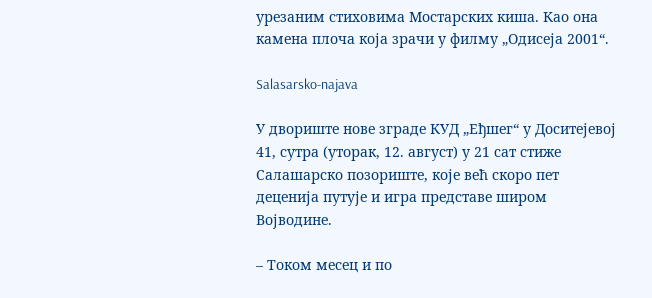урезаним стиховима Мостарских киша. Као она камена плоча која зрачи у филму „Одисеја 2001“.

Salasarsko-najava

У двориште нове зграде КУД „Еђшег“ у Доситејевој 41, сутра (уторак, 12. август) у 21 сат стиже Салашарско позориште, које већ скоро пет деценија путује и игра представе широм Војводине.

– Током месец и по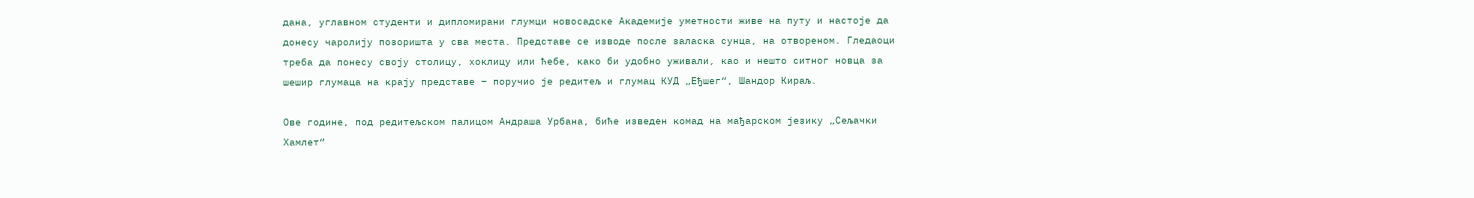дана, углавном студенти и дипломирани глумци новосадске Академије уметности живе на путу и настоје да донесу чаролију позоришта у сва места. Представе се изводе после заласка сунца, на отвореном. Гледаоци треба да понесу своју столицу, хоклицу или ћебе, како би удобно уживали, као и нешто ситног новца за шешир глумаца на крају представе – поручио је редитељ и глумац КУД „Еђшег“, Шандор Кираљ.

Ове године, под редитељском палицом Андраша Урбана, биће изведен комад на мађарском језику „Сељачки Хамлет“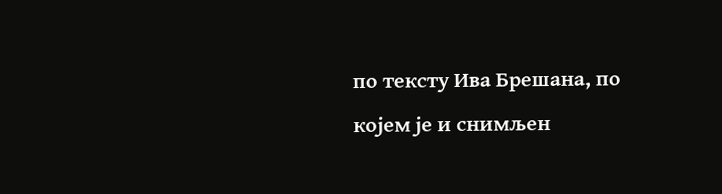по тексту Ива Брешана, по којем је и снимљен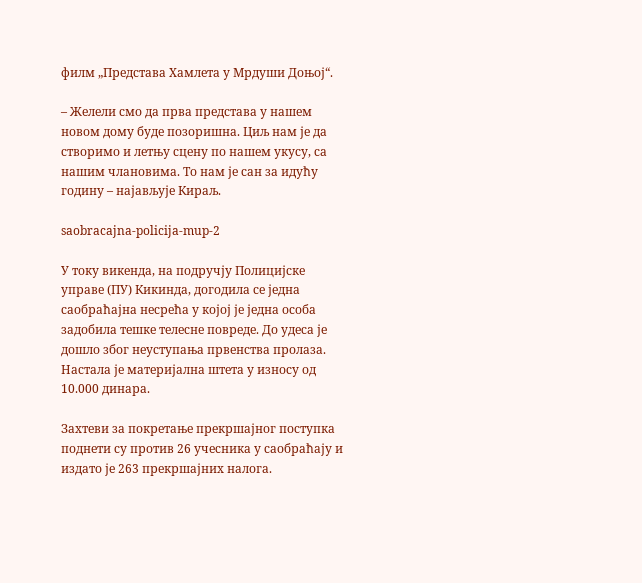филм „Представа Хамлета у Мрдуши Доњој“.

– Желели смо да прва представа у нашем новом дому буде позоришна. Циљ нам је да створимо и летњу сцену по нашем укусу, са нашим члановима. То нам је сан за идућу годину – најављује Кираљ.

saobracajna-policija-mup-2

У току викенда, на подручју Полицијске управе (ПУ) Кикинда, догодила се једна саобраћајна несрећа у којој је једна особа задобила тешке телесне повреде. До удеса је дошло због неуступања првенства пролаза. Настала је материјална штета у износу од 10.000 динара.

Захтеви за покретање прекршајног поступка поднети су против 26 учесника у саобраћају и издато је 263 прекршајних налога.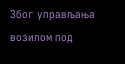Због управљања возилом под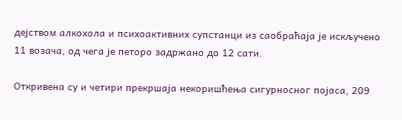дејством алкохола и психоактивних супстанци из саобраћаја је искључено 11 возача, од чега је петоро задржано до 12 сати.

Откривена су и четири прекршаја некоришћења сигурносног појаса, 209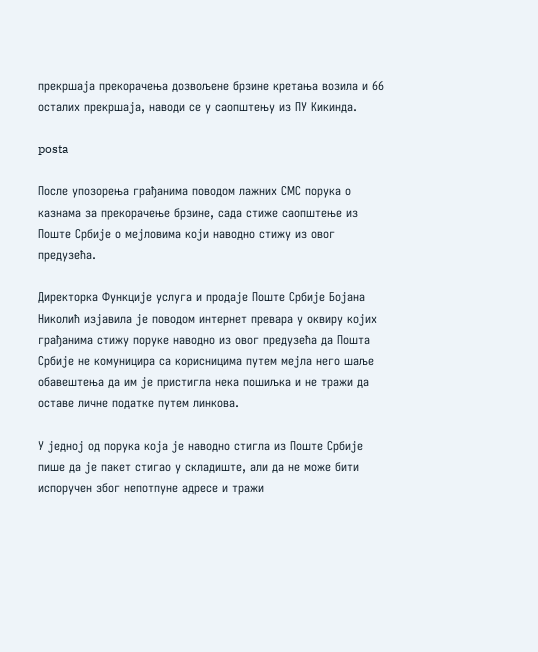прекршаја прекорачења дозвољене брзине кретања возила и 66 осталих прекршаја, наводи се у саопштењу из ПУ Кикинда.

posta

После упозорења грађанима поводом лажних СМС порука о казнама за прекорачење брзине, сада стиже саопштење из Поште Србије о мејловима који наводно стижу из овог предузећа.

Директорка Функције услуга и продаје Поште Србије Бојана Николић изјавила је поводом интернет превара у оквиру којих грађанима стижу поруке наводно из овог предузећа да Пошта Србије не комуницира са корисницима путем мејла него шаље обавештења да им је пристигла нека пошиљка и не тражи да оставе личне податке путем линкова.

У једној од порука која је наводно стигла из Поште Србије пише да је пакет стигао у складиште, али да не може бити испоручен због непотпуне адресе и тражи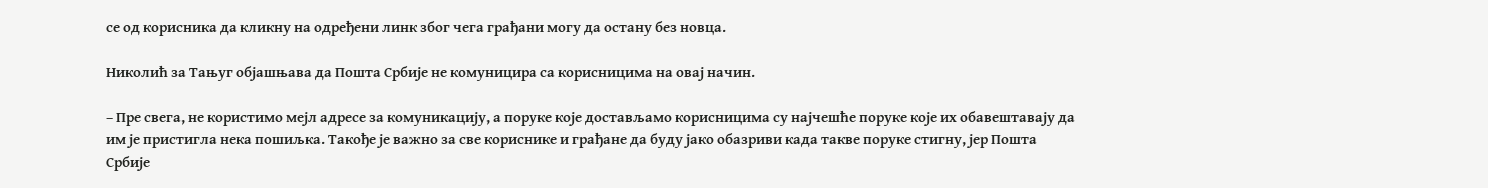се од корисника да кликну на одређени линк због чега грађани могу да остану без новца.

Николић за Тањуг објашњава да Пошта Србије не комуницира са корисницима на овај начин.

– Пре свега, не користимо мејл адресе за комуникацију, а поруке које достављамо корисницима су најчешће поруке које их обавештавају да им је пристигла нека пошиљка. Такође је важно за све кориснике и грађане да буду јако обазриви када такве поруке стигну, јер Пошта Србије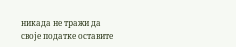никада не тражи да своје податке оставите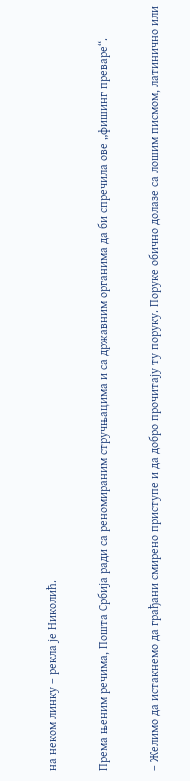на неком линку – рекла је Николић.

Према њеним речима, Пошта Србија ради са реномираним стручњацима и са државним органима да би спречила ове „фишинг преваре“.

– Желимо да истакнемо да грађани смирено приступе и да добро прочитају ту поруку. Поруке обично долазе са лошим писмом, латинично или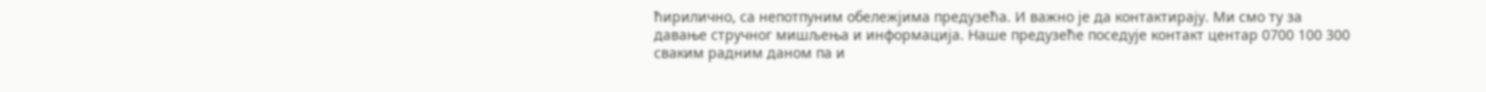ћирилично, са непотпуним обележјима предузећа. И важно је да контактирају. Ми смо ту за давање стручног мишљења и информација. Наше предузеће поседује контакт центар 0700 100 300 сваким радним даном па и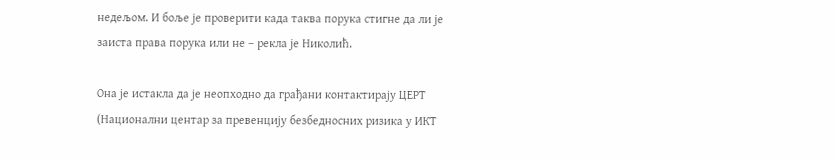недељом. И боље је проверити када таква порука стигне да ли је заиста права порука или не – рекла је Николић.

Она је истакла да је неопходно да грађани контактирају ЦЕРТ (Национални центар за превенцију безбедносних ризика у ИКТ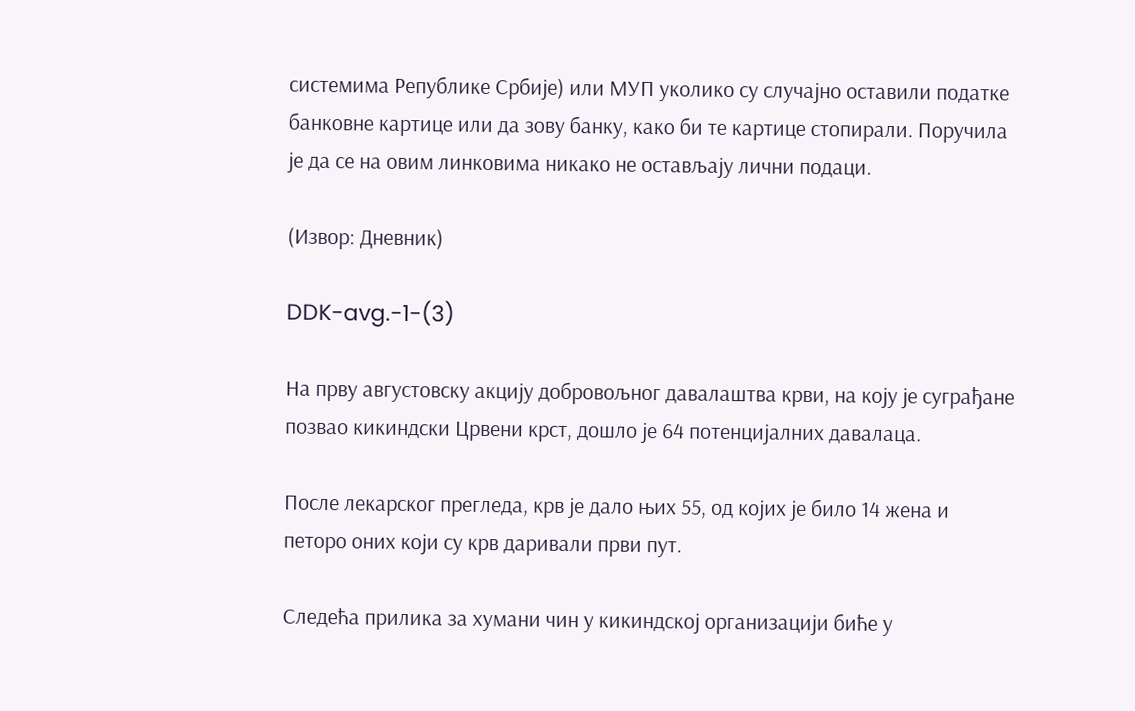системима Републике Србије) или МУП уколико су случајно оставили податке банковне картице или да зову банку, како би те картице стопирали. Поручила је да се на овим линковима никако не остављају лични подаци.

(Извор: Дневник)

DDK-avg.-1-(3)

На прву августовску акцију добровољног давалаштва крви, на коју је суграђане позвао кикиндски Црвени крст, дошло је 64 потенцијалних давалаца.

После лекарског прегледа, крв је дало њих 55, од којих је било 14 жена и петоро оних који су крв даривали први пут.

Следећа прилика за хумани чин у кикиндској организацији биће у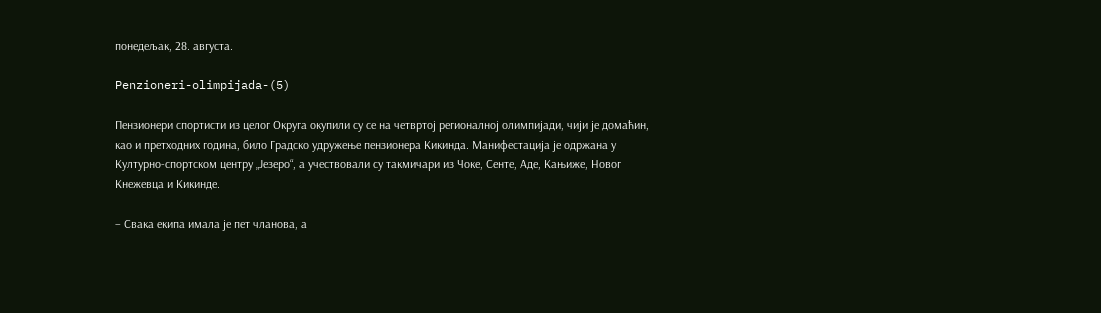понедељак, 28. августа.

Penzioneri-olimpijada-(5)

Пензионери спортисти из целог Округа окупили су се на четвртој регионалној олимпијади, чији је домаћин, као и претходних година, било Градско удружење пензионера Кикинда. Манифестација је одржана у Културно-спортском центру „Језеро“, а учествовали су такмичари из Чоке, Сенте, Аде, Кањиже, Новог Кнежевца и Кикинде.

– Свака екипа имала је пет чланова, а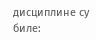дисциплине су биле: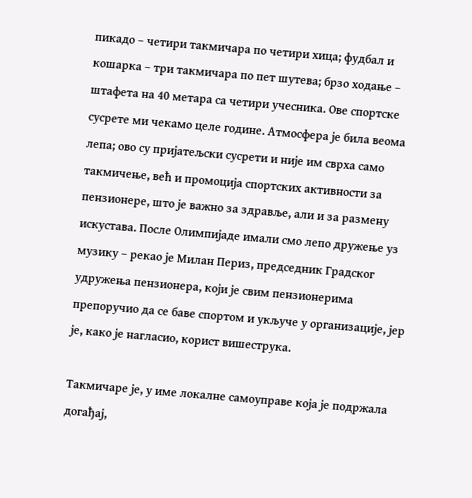пикадо – четири такмичара по четири хица; фудбал и кошарка – три такмичара по пет шутева; брзо ходање – штафета на 40 метара са четири учесника. Ове спортске сусрете ми чекамо целе године. Атмосфера је била веома лепа; ово су пријатељски сусрети и није им сврха само такмичење, већ и промоција спортских активности за пензионере, што је важно за здравље, али и за размену искустава. После Олимпијаде имали смо лепо дружење уз музику – рекао је Милан Периз, председник Градског удружења пензионера, који је свим пензионерима препоручио да се баве спортом и укључе у организације, јер је, како је нагласио, корист вишеструка.

Такмичаре је, у име локалне самоуправе која је подржала догађај,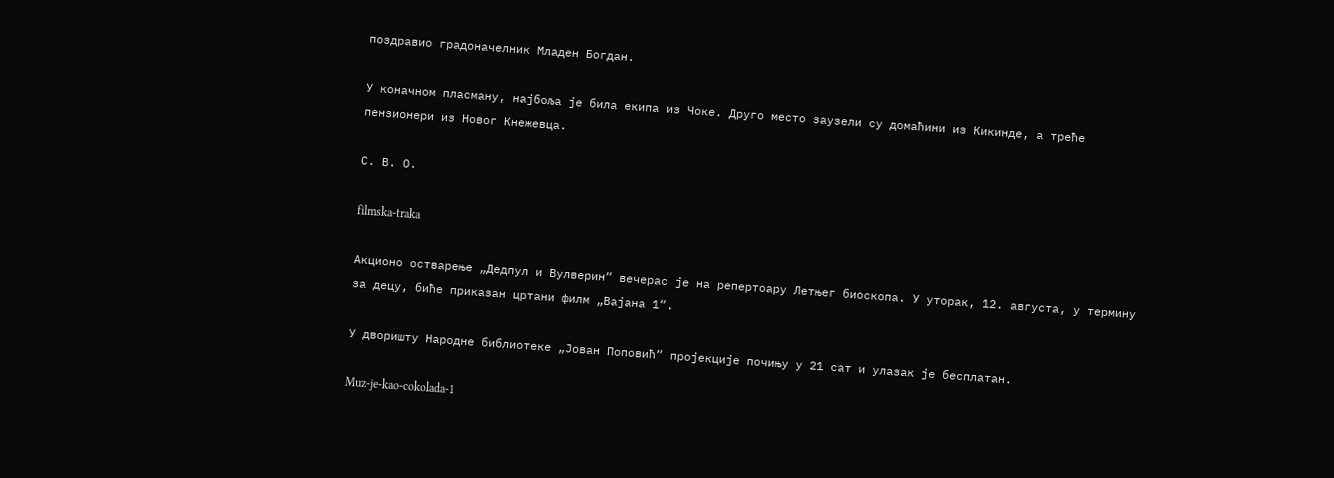поздравио градоначелник Младен Богдан.

У коначном пласману, најбоља је била екипа из Чоке. Друго место заузели су домаћини из Кикинде, а треће пензионери из Новог Кнежевца.

С. В. О.

filmska-traka

Акционо остварење „Дедпул и Вулверин“ вечерас је на репертоару Летњег биоскопа. У уторак, 12. августа, у термину за децу, биће приказан цртани филм „Вајана 1“.

У дворишту Народне библиотеке „Јован Поповић“ пројекције почињу у 21 сат и улазак је бесплатан.

Muz-je-kao-cokolada-1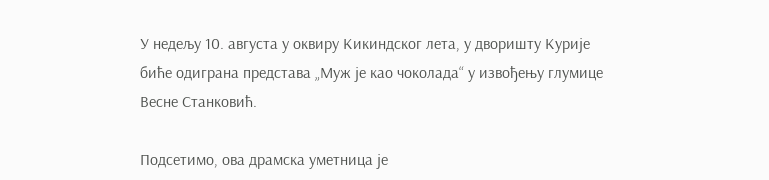У недељу 10. августа у оквиру Кикиндског лета, у дворишту Курије биће одиграна представа „Муж је као чоколада“ у извођењу глумице Весне Станковић.

Подсетимо, ова драмска уметница је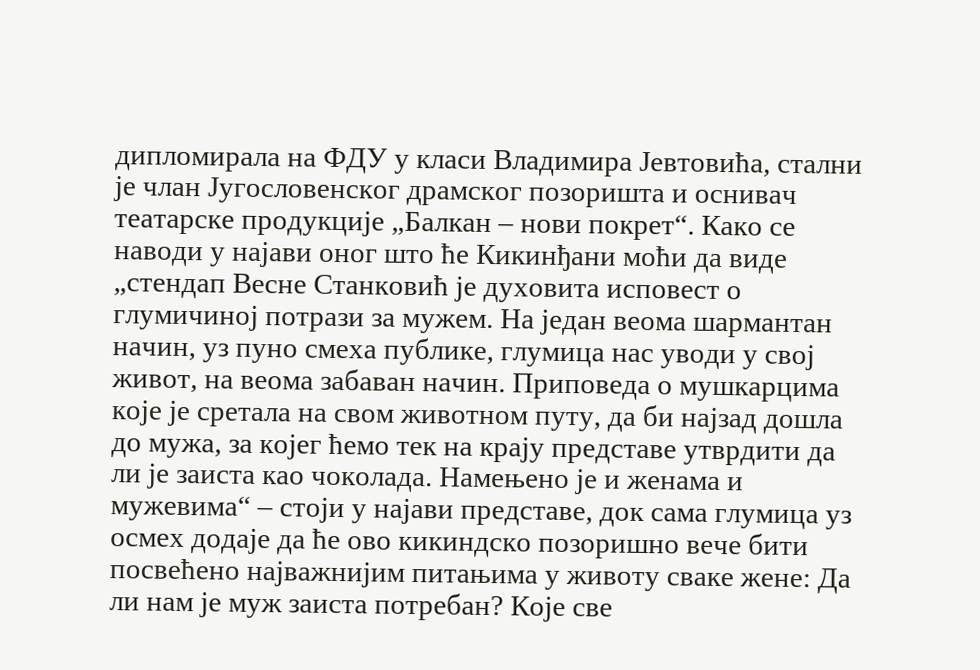дипломирала на ФДУ у класи Владимира Јевтовића, стални је члан Југословенског драмског позоришта и оснивач театарске продукције „Балкан – нови покрет“. Како се наводи у најави оног што ће Кикинђани моћи да виде „стендап Весне Станковић је духовита исповест о глумичиној потрази за мужем. На један веома шармантан начин, уз пуно смеха публике, глумица нас уводи у свој живот, на веома забаван начин. Приповеда о мушкарцима које је сретала на свом животном путу, да би најзад дошла до мужа, за којег ћемо тек на крају представе утврдити да ли је заиста као чоколада. Намењено је и женама и мужевима“ – стоји у најави представе, док сама глумица уз осмех додаје да ће ово кикиндско позоришно вече бити посвећено најважнијим питањима у животу сваке жене: Да ли нам је муж заиста потребан? Које све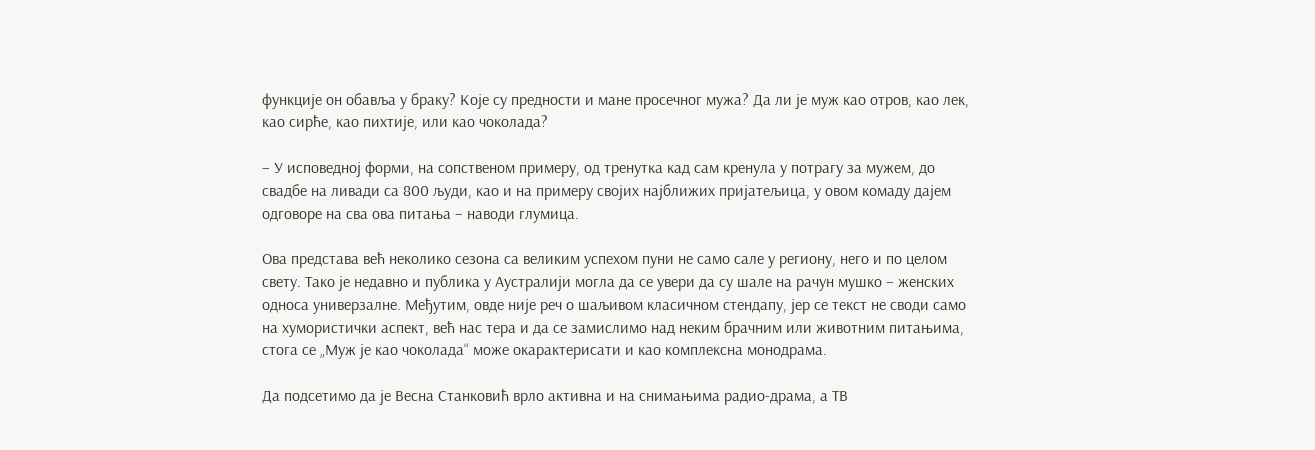функције он обавља у браку? Које су предности и мане просечног мужа? Да ли је муж као отров, као лек, као сирће, као пихтије, или као чоколада?

– У исповедној форми, на сопственом примеру, од тренутка кад сам кренула у потрагу за мужем, до свадбе на ливади са 800 људи, као и на примеру својих најближих пријатељица, у овом комаду дајем одговоре на сва ова питања – наводи глумица.

Ова представа већ неколико сезона са великим успехом пуни не само сале у региону, него и по целом свету. Тако је недавно и публика у Аустралији могла да се увери да су шале на рачун мушко – женских односа универзалне. Међутим, овде није реч о шаљивом класичном стендапу, јер се текст не своди само на хумористички аспект, већ нас тера и да се замислимо над неким брачним или животним питањима, стога се „Муж је као чоколада“ може окарактерисати и као комплексна монодрама.

Да подсетимо да је Весна Станковић врло активна и на снимањима радио-драма, а ТВ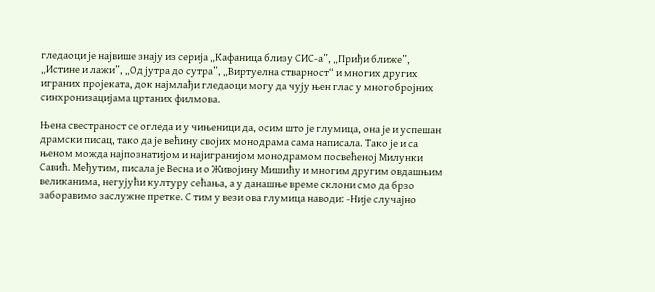гледаоци је највише знају из серија „Кафаница близу СИС-а”, „Приђи ближе”, „Истине и лажи”, „Од јутра до сутра”, „Виртуелна стварност“ и многих других играних пројеката, док најмлађи гледаоци могу да чују њен глас у многобројних синхронизацијама цртаних филмова.

Њена свестраност се огледа и у чињеници да, осим што је глумица, она је и успешан драмски писац, тако да је већину својих монодрама сама написала. Тако је и са њеном можда најпознатијом и најигранијом монодрамом посвећеној Милунки Савић. Међутим, писала је Весна и о Живојину Мишићу и многим другим овдашњим великанима, негујући културу сећања, а у данашње време склони смо да брзо заборавимо заслужне претке. С тим у вези ова глумица наводи: -Није случајно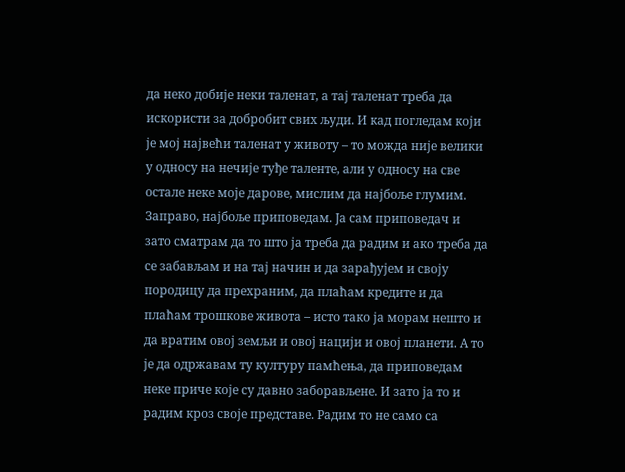да неко добије неки таленат, а тај таленат треба да искористи за добробит свих људи. И кад погледам који је мој највећи таленат у животу – то можда није велики у односу на нечије туђе таленте, али у односу на све остале неке моје дарове, мислим да најбоље глумим. Заправо, најбоље приповедам. Ја сам приповедач и зато сматрам да то што ја треба да радим и ако треба да се забављам и на тај начин и да зарађујем и своју породицу да прехраним, да плаћам кредите и да плаћам трошкове живота – исто тако ја морам нешто и да вратим овој земљи и овој нацији и овој планети. А то је да одржавам ту културу памћења, да приповедам неке приче које су давно заборављене. И зато ја то и радим кроз своје представе. Радим то не само са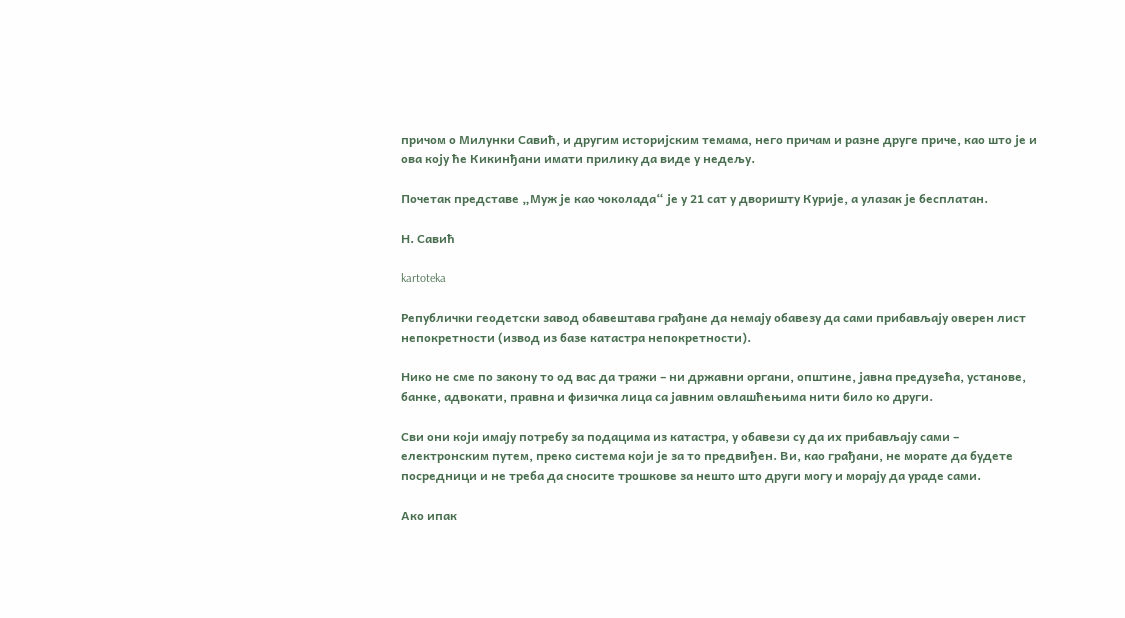причом о Милунки Савић, и другим историјским темама, него причам и разне друге приче, као што је и ова коју ће Кикинђани имати прилику да виде у недељу.

Почетак представе „Муж је као чоколада“ је у 21 сат у дворишту Курије, а улазак је бесплатан.

Н. Савић

kartoteka

Републички геодетски завод обавештава грађане да немају обавезу да сами прибављају оверен лист непокретности (извод из базе катастра непокретности).

Нико не сме по закону то од вас да тражи – ни државни органи, општине, јавна предузећа, установе, банке, адвокати, правна и физичка лица са јавним овлашћењима нити било ко други.

Сви они који имају потребу за подацима из катастра, у обавези су да их прибављају сами – електронским путем, преко система који је за то предвиђен. Ви, као грађани, не морате да будете посредници и не треба да сносите трошкове за нешто што други могу и морају да ураде сами.

Ако ипак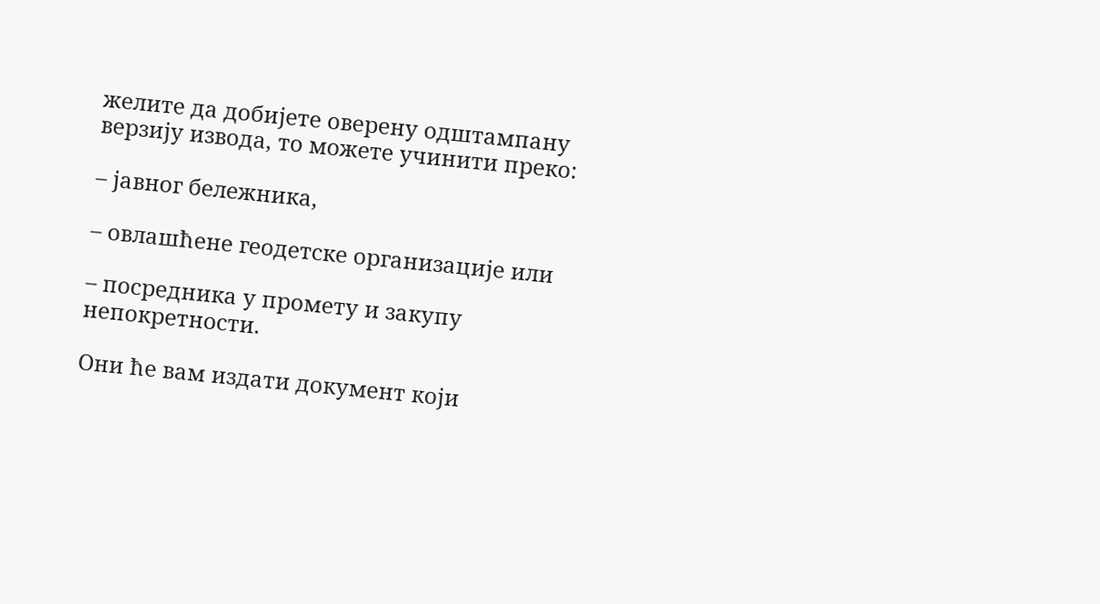желите да добијете оверену одштампану верзију извода, то можете учинити преко:

– јавног бележника,

– овлашћене геодетске организације или

– посредника у промету и закупу непокретности.

Они ће вам издати документ који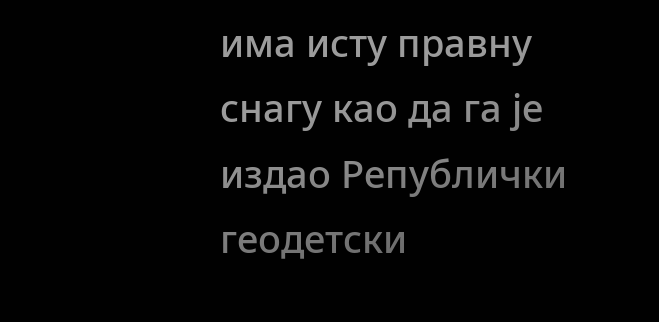има исту правну снагу као да га је издао Републички геодетски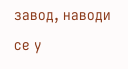завод, наводи се у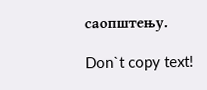саопштењу.

Don`t copy text!